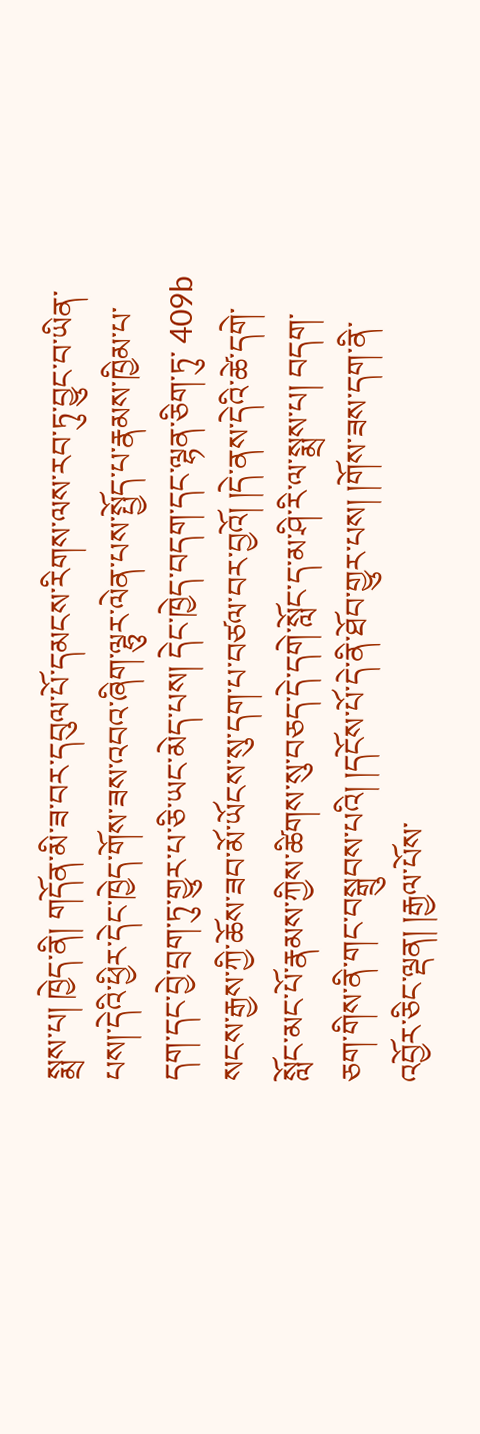སྨྲས་པ། ཁྱེད་ནི། གདོན་མི་ཟ་བར་དབུལ་པོ་དམངས་རིགས་ལས་རབ་ཏུ་བྱུང་བ་ཡིན་པས།་དེའི་ཕྱིར་དེང་ཁྱེད་གོས་ཟས་འབའ་ཞིག་ལྷུར་ལེན་པས་སྤྱོད་པ་རྣམས་ཁྱིམ་པ་དག་དང་བྱེ་བྲག་ཏུ་གྱུར་པ་ཅི་ཡང་མེད་པས། དེང་ཁྱེད་བདག་དང་ལྷན་ཅིག་ཏུ་ 409b སངས་རྒྱས་ཀྱི་ཆོས་ཟབ་མོ་ཡོངས་སུ་དག་པ་བཙལ་བར་བྱའོ། །དེ་ནས་དེའི་ཚེ་དགེ་སློང་མང་པོ་རྣམས་ཀྱིས་ཚིགས་སུ་བཅད་དེ་དགེ་སློང་ད་མ་ཤི་རི་ལ་སྨྲས་པ། བདག་ཅག་གིས་ནི་གང་བསྒྲུབས་པའི། །དངོས་པོ་དེ་ནི་ཐོབ་གྱུར་པས། །གོས་ཟས་དག་ནི་འབྱོར་ཅིང་ལྡན། །རྒྱལ་པོས་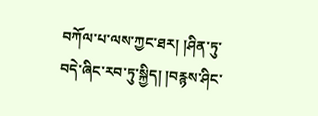བཀོལ་པ་ལས་ཀྱང་ཐར། །ཤིན་ཏུ་བདེ་ཞིང་རབ་ཏུ་སྐྱིད། །བརྙས་ཤིང་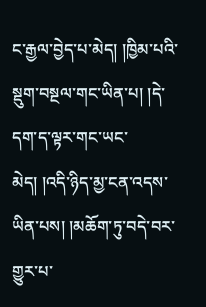ང་རྒྱལ་བྱེད་པ་མེད། །ཁྱིམ་པའི་སྡུག་བསྔལ་གང་ཡིན་པ། །དེ་དག་ད་ལྟར་གང་ཡང་མེད། །འདི་ཉིད་མྱ་ངན་འདས་ཡིན་པས། །མཆོག་ཏུ་བདེ་བར་གྱུར་པ་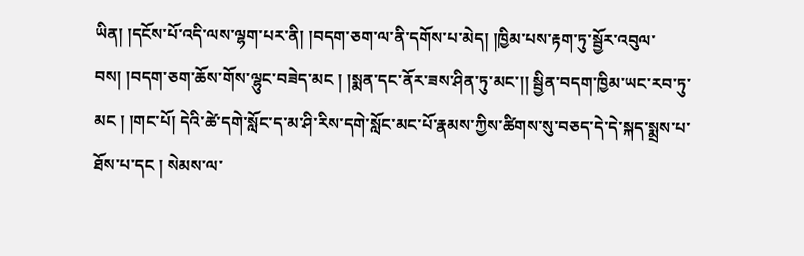ཡིན། །དངོས་པོ་འདི་ལས་ལྷག་པར་ནི། །བདག་ཅག་ལ་ནི་དགོས་པ་མེད། །ཁྱིམ་པས་རྟག་ཏུ་སྦྱོར་འབུལ་བས། །བདག་ཅག་ཆོས་གོས་ལྷུང་བཟེད་མང ། །སྨན་དང་ནོར་ཟས་ཤིན་ཏུ་མང་།། སྦྱིན་བདག་ཁྱིམ་ཡང་རབ་ཏུ་མང ། །གང་པོ། དེའི་ཚེ་དགེ་སློང་ད་མ་ཤི་རིས་དགེ་སློང་མང་པོ་རྣམས་ཀྱིས་ཚིགས་སུ་བཅད་དེ་དེ་སྐད་སྨྲས་པ་ཐོས་པ་དང ། སེམས་ལ་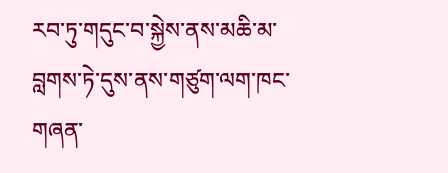རབ་ཏུ་གདུང་བ་སྐྱེས་ནས་མཆི་མ་བླགས་ཏེ་དུས་ནས་གཙུག་ལག་ཁང་གཞན་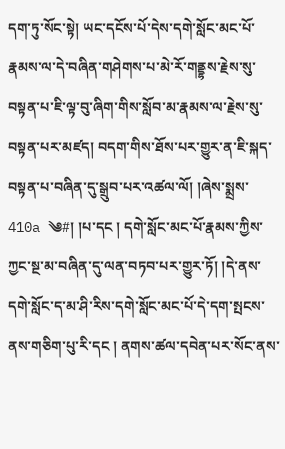དག་ཏུ་སོང་སྟེ། ཡང་དངོས་པོ་དེས་དགེ་སློང་མང་པོ་རྣམས་ལ་དེ་བཞིན་གཤེགས་པ་མེ་རོ་གནྡྷས་རྗེས་སུ་བསྟན་པ་ཇི་ལྟ་བུ་ཞིག་གིས་སློབ་མ་རྣམས་ལ་རྗེས་སུ་བསྟན་པར་མཛད། བདག་གིས་ཐོས་པར་གྱུར་ན་ཇི་སྐད་བསྟན་པ་བཞིན་དུ་སྒྲུབ་པར་འཚལ་ལོ། །ཞེས་སྨྲས་ 410a ༄#། །པ་དང ། དགེ་སློང་མང་པོ་རྣམས་ཀྱིས་ཀྱང་སྔ་མ་བཞིན་དུ་ལན་བཏབ་པར་གྱུར་ཏོ། །དེ་ནས་དགེ་སློང་ད་མ་ཤི་རིས་དགེ་སློང་མང་པོ་དེ་དག་སྤངས་ནས་གཅིག་པུ་རི་དང ། ནགས་ཚལ་དབེན་པར་སོང་ནས་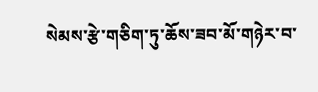སེམས་རྩེ་གཅིག་ཏུ་ཆོས་ཟབ་མོ་གཉེར་བ་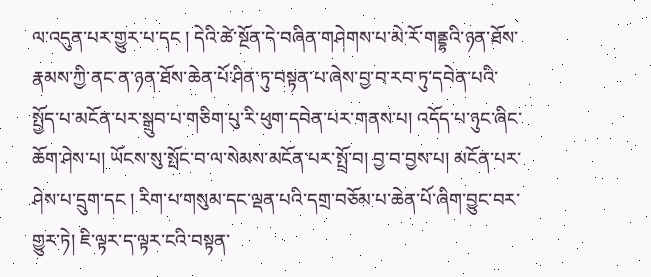ལ་འདུན་པར་གྱུར་པ་དང ། དེའི་ཚེ་སྔོན་དེ་བཞིན་གཤེགས་པ་མེ་རོ་གནྡྷའི་ཉན་ཐོས་རྣམས་ཀྱི་ནང་ན་ཉན་ཐོས་ཆེན་པོ་ཤིན་ཏུ་བསྟན་པ་ཞེས་བྱ་བ་རབ་ཏུ་དབེན་པའི་སྤྱོད་པ་མངོན་པར་སྒྲུབ་པ་གཅིག་པུ་རི་ཕུག་དབེན་པར་གནས་པ། འདོད་པ་ཉུང་ཞིང་ཆོག་ཤེས་པ། ཡོངས་སུ་སྤོང་བ་ལ་སེམས་མངོན་པར་སྤྲོ་བ། བྱ་བ་བྱས་པ། མངོན་པར་ཤེས་པ་དྲུག་དང ། རིག་པ་གསུམ་དང་ལྡན་པའི་དགྲ་བཅོམ་པ་ཆེན་པོ་ཞིག་བྱུང་བར་གྱུར་ཏེ། ཇི་ལྟར་ད་ལྟར་ངའི་བསྟན་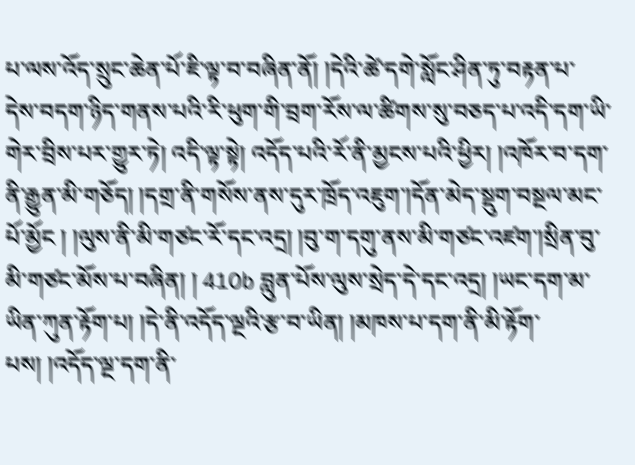པ་ལས་འོད་སྲུང་ཆེན་པོ་ཇི་ལྟ་བ་བཞིན་ནོ། །དེའི་ཚེ་དགེ་སློང་ཤིན་ཏུ་བརྟན་པ་དེས་བདག་ཉིད་གནས་པའི་རི་ཕུག་གི་བྲག་རོས་ལ་ཚིགས་སུ་བཅད་པ་འདི་དག་ཡི་གེར་བྲིས་པར་གྱུར་ཏེ། འདི་ལྟ་སྟེ། འདོད་པའི་རོ་ནི་མྱངས་པའི་ཕྱིར། །འཁོར་བ་དག་ནི་རྒྱུན་མི་གཅོད། །དགྲ་ནི་གསོས་ནས་དུར་ཁྲོད་འཇུག་།དོན་མེད་སྡུག་བསྔལ་མང་པོ་མྱོང ། །ལུས་ནི་མི་གཙང་རོ་དང་འདྲ། །བུ་ག་དགུ་ནས་མི་གཙང་འཛག་།སྲིན་བུ་མི་གཙང་མོས་པ་བཞིན། ། 410b བླུན་པོས་ལུས་སྲེད་དེ་དང་འདྲ། །ཡང་དག་མ་ཡིན་ཀུན་རྟོག་པ། །དེ་ནི་འདོད་ལྔའི་རྩ་བ་ཡིན། །མཁས་པ་དག་ནི་མི་རྟོག་པས། །འདོད་ལྔ་དག་ནི་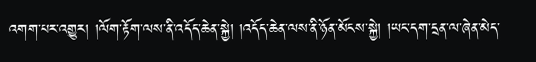འགག་པར་འགྱུར། །ལོག་རྟོག་ལས་ནི་འདོད་ཆེན་སྐྱེ། །འདོད་ཆེན་ལས་ནི་ཉོན་མོངས་སྐྱེ། །ཡང་དག་དྲན་ལ་ཞེན་མེད་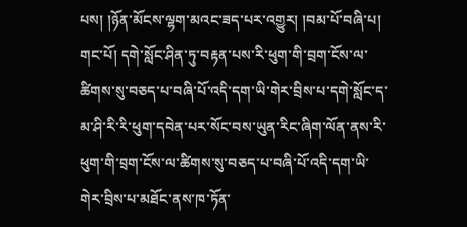པས། །ཉོན་མོངས་ལྷག་མའང་ཟད་པར་འགྱུར། །བམ་པོ་བཞི་པ། གང་པོ། དགེ་སློང་ཤིན་ཏུ་བརྟན་པས་རི་ཕུག་གི་བྲག་ངོས་ལ་ཚིགས་སུ་བཅད་པ་བཞི་པོ་འདི་དག་ཡི་གེར་བྲིས་པ་དགེ་སློང་ད་མ་ཤི་རི་རི་ཕུག་དབེན་པར་སོང་བས་ཡུན་རིང་ཞིག་ལོན་ནས་རི་ཕུག་གི་བྲག་ངོས་ལ་ཚིགས་སུ་བཅད་པ་བཞི་པོ་འདི་དག་ཡི་གེར་བྲིས་པ་མཐོང་ནས་ཁ་ཏོན་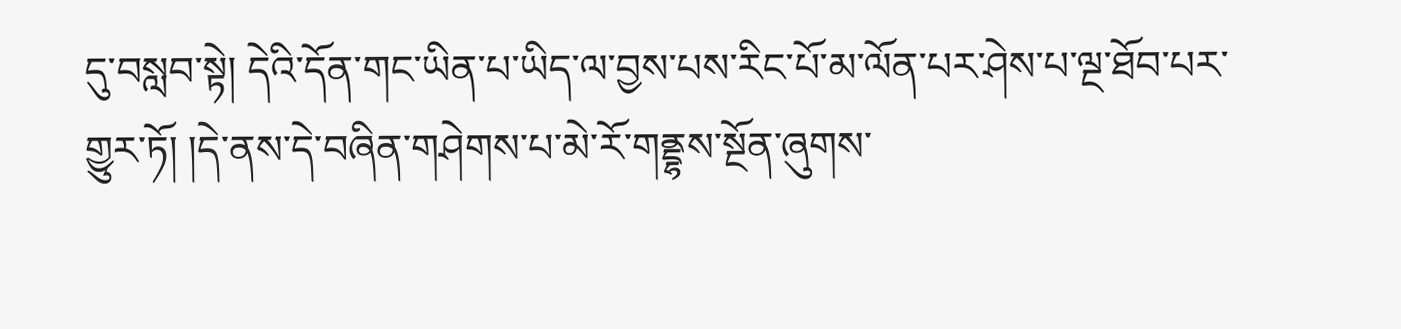དུ་བསླབ་སྟེ། དེའི་དོན་གང་ཡིན་པ་ཡིད་ལ་བྱས་པས་རིང་པོ་མ་ལོན་པར་ཤེས་པ་ལྔ་ཐོབ་པར་གྱུར་ཏོ། །དེ་ནས་དེ་བཞིན་གཤེགས་པ་མེ་རོ་གནྡྷས་སྔོན་ཞུགས་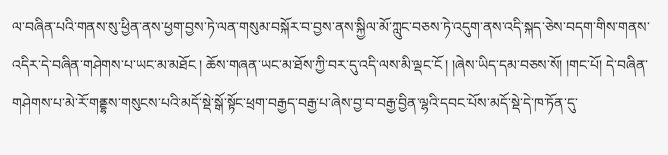ལ་བཞིན་པའི་གནས་སུ་ཕྱིན་ནས་ཕྱག་བྱས་ཏེ་ལན་གསུམ་བསྐོར་བ་བྱས་ནས་སྐྱིལ་མོ་ཀླུང་བཅས་ཏེ་འདུག་ནས་འདི་སྐད་ཅེས་བདག་གིས་གནས་འདིར་དེ་བཞིན་གཤེགས་པ་ཡང་མ་མཐོང ། ཆོས་གཞན་ཡང་མ་ཐོས་ཀྱི་བར་དུ་འདི་ལས་མི་ལྡང་ངོ ། །ཞེས་ཡིད་དམ་བཅས་སོ། །གང་པོ། དེ་བཞིན་གཤེགས་པ་མེ་རོ་གནྡྷས་གསུངས་པའི་མདོ་སྡེ་སྒོ་སྟོང་ཕྲག་བརྒྱད་བརྒྱ་པ་ཞེས་བྱ་བ་བརྒྱ་བྱིན་ལྷའི་དབང་པོས་མདོ་སྡེ་དེ་ཁ་ཏོན་དུ་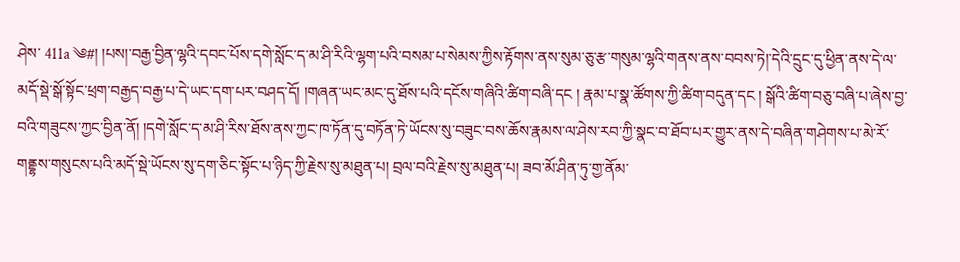ཤེས་ 411a ༄#། །པས།་བརྒྱ་བྱིན་ལྷའི་དབང་པོས་དགེ་སློང་ད་མ་ཤི་རིའི་ལྷག་པའི་བསམ་པ་སེམས་ཀྱིས་རྟོགས་ནས་སུམ་ཅུ་རྩ་གསུམ་ལྷའི་གནས་ནས་བབས་ཏེ།་དེའི་དྲུང་དུ་ཕྱིན་ནས་དེ་ལ་མདོ་སྡེ་སྒོ་སྟོང་ཕྲག་བརྒྱད་བརྒྱ་པ་དེ་ཡང་དག་པར་བཤད་དོ། །གཞན་ཡང་མང་དུ་ཐོས་པའི་དངོས་གཞིའི་ཚིག་བཞི་དང ། རྣམ་པ་སྣ་ཚོགས་ཀྱི་ཚིག་བདུན་དང ། སྒོའི་ཚིག་བཅུ་བཞི་པ་ཞེས་བྱ་བའི་གཟུངས་ཀྱང་བྱིན་ནོ། །དགེ་སློང་ད་མ་ཤི་རིས་ཐོས་ནས་ཀྱང་ཁ་ཏོན་དུ་བཏོན་ཏེ་ཡོངས་སུ་བཟུང་བས་ཆོས་རྣམས་ལ་ཤེས་རབ་ཀྱི་སྣང་བ་ཐོབ་པར་གྱུར་ནས་དེ་བཞིན་གཤེགས་པ་མེ་རོ་གནྡྷས་གསུངས་པའི་མདོ་སྡེ་ཡོངས་སུ་དག་ཅིང་སྟོང་པ་ཉིད་ཀྱི་རྗེས་སུ་མཐུན་པ། བྲལ་བའི་རྗེས་སུ་མཐུན་པ། ཟབ་མོ་ཤིན་ཏུ་གྱ་ནོམ་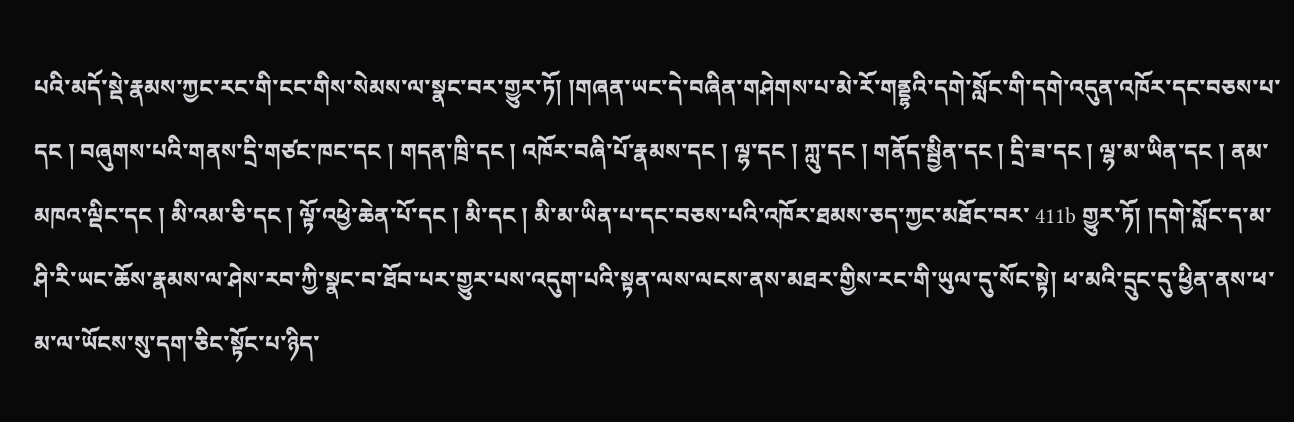པའི་མདོ་སྡེ་རྣམས་ཀྱང་རང་གི་ངང་གིས་སེམས་ལ་སྣང་བར་གྱུར་ཏོ། །གཞན་ཡང་དེ་བཞིན་གཤེགས་པ་མེ་རོ་གནྡྷའི་དགེ་སློང་གི་དགེ་འདུན་འཁོར་དང་བཅས་པ་དང ། བཞུགས་པའི་གནས་དྲི་གཙང་ཁང་དང ། གདན་ཁྲི་དང ། འཁོར་བཞི་པོ་རྣམས་དང ། ལྷ་དང ། ཀླུ་དང ། གནོད་སྦྱིན་དང ། དྲི་ཟ་དང ། ལྷ་མ་ཡིན་དང ། ནམ་མཁའ་ལྡིང་དང ། མི་འམ་ཅི་དང ། ལྟོ་འཕྱེ་ཆེན་པོ་དང ། མི་དང ། མི་མ་ཡིན་པ་དང་བཅས་པའི་འཁོར་ཐམས་ཅད་ཀྱང་མཐོང་བར་ 411b གྱུར་ཏོ། །དགེ་སློང་ད་མ་ཤི་རི་ཡང་ཆོས་རྣམས་ལ་ཤེས་རབ་ཀྱི་སྣང་བ་ཐོབ་པར་གྱུར་པས་འདུག་པའི་སྟན་ལས་ལངས་ནས་མཐར་གྱིས་རང་གི་ཡུལ་དུ་སོང་སྟེ། ཕ་མའི་དྲུང་དུ་ཕྱིན་ནས་ཕ་མ་ལ་ཡོངས་སུ་དག་ཅིང་སྟོང་པ་ཉིད་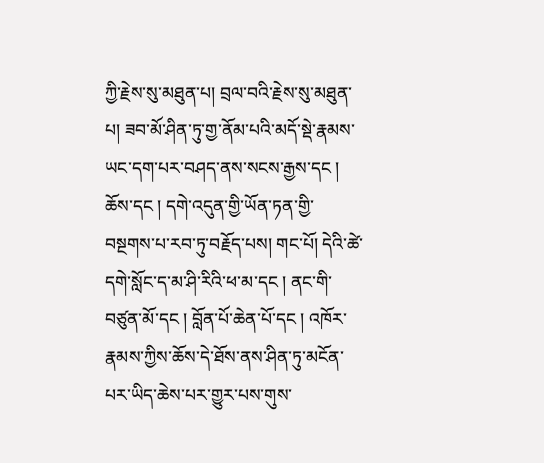ཀྱི་རྗེས་སུ་མཐུན་པ། བྲལ་བའི་རྗེས་སུ་མཐུན་པ། ཟབ་མོ་ཤིན་ཏུ་གྱ་ནོམ་པའི་མདོ་སྡེ་རྣམས་ཡང་དག་པར་བཤད་ནས་སངས་རྒྱས་དང ། ཆོས་དང ། དགེ་འདུན་གྱི་ཡོན་ཏན་གྱི་བསྔགས་པ་རབ་ཏུ་བརྗོད་པས། གང་པོ། དེའི་ཚེ་དགེ་སློང་ད་མ་ཤི་རིའི་ཕ་མ་དང ། ནང་གི་བཙུན་མོ་དང ། བློན་པོ་ཆེན་པོ་དང ། འཁོར་རྣམས་ཀྱིས་ཆོས་དེ་ཐོས་ནས་ཤིན་ཏུ་མངོན་པར་ཡིད་ཆེས་པར་གྱུར་པས་གུས་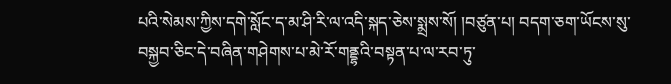པའི་སེམས་ཀྱིས་དགེ་སློང་ད་མ་ཤི་རི་ལ་འདི་སྐད་ཅེས་སྨྲས་སོ། །བཙུན་པ། བདག་ཅག་ཡོངས་སུ་བསྐྱབ་ཅིང་དེ་བཞིན་གཤེགས་པ་མེ་རོ་གནྡྷའི་བསྟན་པ་ལ་རབ་ཏུ་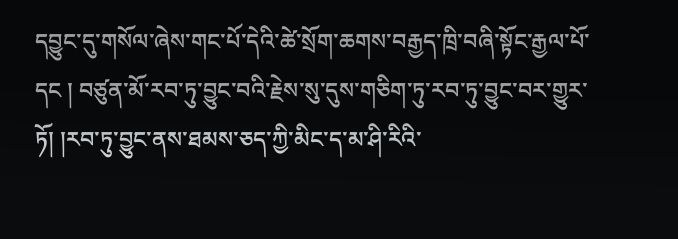དབྱུང་དུ་གསོལ་ཞེས་གང་པོ་དེའི་ཚེ་སྲོག་ཆགས་བརྒྱད་ཁྲི་བཞི་སྟོང་རྒྱལ་པོ་དང ། བཙུན་མོ་རབ་ཏུ་བྱུང་བའི་རྗེས་སུ་དུས་གཅིག་ཏུ་རབ་ཏུ་བྱུང་བར་གྱུར་ཏོ། །རབ་ཏུ་བྱུང་ནས་ཐམས་ཅད་ཀྱི་མིང་ད་མ་ཤི་རིའི་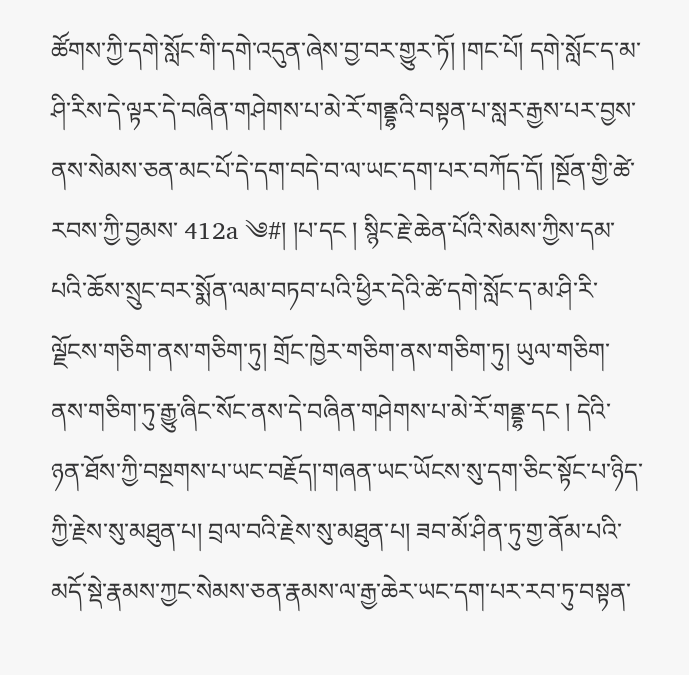ཚོགས་ཀྱི་དགེ་སློང་གི་དགེ་འདུན་ཞེས་བྱ་བར་གྱུར་ཏོ། །གང་པོ། དགེ་སློང་ད་མ་ཤི་རིས་དེ་ལྟར་དེ་བཞིན་གཤེགས་པ་མེ་རོ་གནྡྷའི་བསྟན་པ་སླར་རྒྱས་པར་བྱས་ནས་སེམས་ཅན་མང་པོ་དེ་དག་བདེ་བ་ལ་ཡང་དག་པར་བཀོད་དོ། །སྔོན་གྱི་ཚེ་རབས་ཀྱི་བྱམས་ 412a ༄#། །པ་དང ། སྙིང་རྗེ་ཆེན་པོའི་སེམས་ཀྱིས་དམ་པའི་ཆོས་སྲུང་བར་སྨོན་ལམ་བཏབ་པའི་ཕྱིར་དེའི་ཚེ་དགེ་སློང་ད་མ་ཤི་རི་ལྗོངས་གཅིག་ནས་གཅིག་ཏུ། གྲོང་ཁྱེར་གཅིག་ནས་གཅིག་ཏུ། ཡུལ་གཅིག་ནས་གཅིག་ཏུ་རྒྱུ་ཞིང་སོང་ནས་དེ་བཞིན་གཤེགས་པ་མེ་རོ་གནྡྷ་དང ། དེའི་ཉན་ཐོས་ཀྱི་བསྔགས་པ་ཡང་བརྗོད།་གཞན་ཡང་ཡོངས་སུ་དག་ཅིང་སྟོང་པ་ཉིད་ཀྱི་རྗེས་སུ་མཐུན་པ། བྲལ་བའི་རྗེས་སུ་མཐུན་པ། ཟབ་མོ་ཤིན་ཏུ་གྱ་ནོམ་པའི་མདོ་སྡེ་རྣམས་ཀྱང་སེམས་ཅན་རྣམས་ལ་རྒྱ་ཆེར་ཡང་དག་པར་རབ་ཏུ་བསྟན་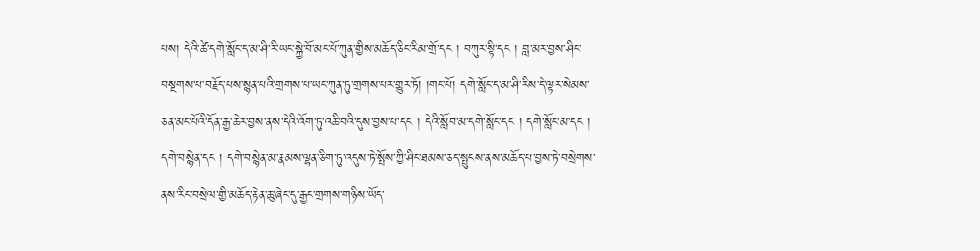པས། དེའི་ཚེ་དགེ་སློང་ད་མ་ཤི་རི་ཡང་སྐྱེ་བོ་མང་པོ་ཀུན་གྱིས་མཆོད་ཅིང་རིམ་གྲོ་དང ། བཀུར་སྟི་དང ། བླ་མར་བྱས་ཤིང་བསྔགས་པ་བརྗོད་པས་སྙན་པའི་གྲགས་པ་ཡང་ཀུན་ཏུ་གྲགས་པར་གྱུར་ཏོ། །གང་པོ། དགེ་སློང་ད་མ་ཤི་རིས་དེ་ལྟར་སེམས་ཅན་མང་པོའི་དོན་རྒྱ་ཆེར་བྱས་ནས་དེའི་འོག་ཏུ་འཆི་བའི་དུས་བྱས་པ་དང ། དེའི་སློབ་མ་དགེ་སློང་དང ། དགེ་སློང་མ་དང ། དགེ་བསྙེན་དང ། དགེ་བསྙེན་མ་རྣམས་ལྷན་ཅིག་ཏུ་འདུས་ཏེ་སྤོས་ཀྱི་ཤིང་ཐམས་ཅད་སྤུངས་ནས་མཆོད་པ་བྱས་ཏེ་བསྲེགས་ནས་རིང་བསྲེལ་གྱི་མཆོད་རྟེན་ཆུ་ཞེང་དུ་རྒྱང་གྲགས་གཉིས་ཡོད་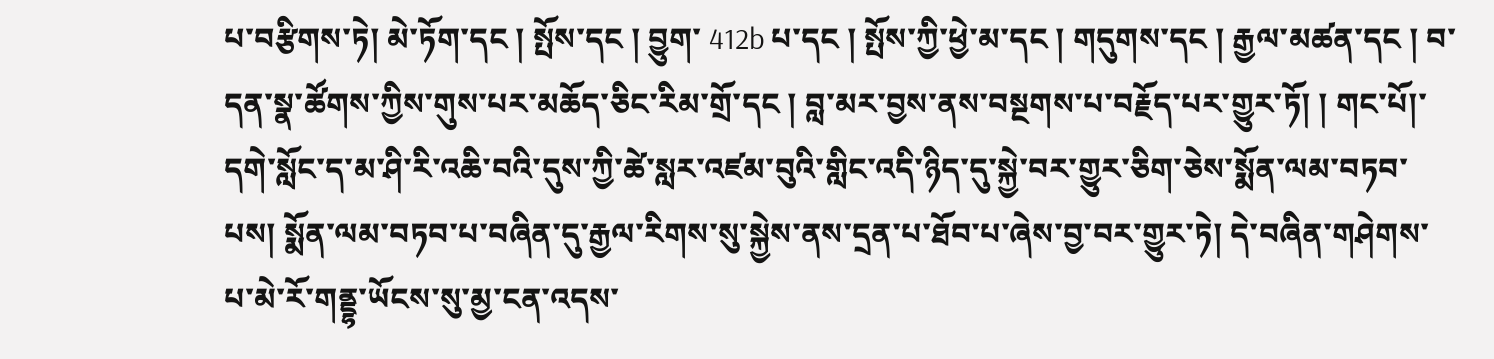པ་བརྩིགས་ཏེ། མེ་ཏོག་དང ། སྤོས་དང ། བྱུག་ 412b པ་དང ། སྤོས་ཀྱི་ཕྱེ་མ་དང ། གདུགས་དང ། རྒྱལ་མཚན་དང ། བ་དན་སྣ་ཚོགས་ཀྱིས་གུས་པར་མཆོད་ཅིང་རིམ་གྲོ་དང ། བླ་མར་བྱས་ནས་བསྔགས་པ་བརྗོད་པར་གྱུར་ཏོ། ། གང་པོ།་དགེ་སློང་ད་མ་ཤི་རི་འཆི་བའི་དུས་ཀྱི་ཚེ་སླར་འཛམ་བུའི་གླིང་འདི་ཉིད་དུ་སྐྱེ་བར་གྱུར་ཅིག་ཅེས་སྨོན་ལམ་བཏབ་པས། སྨོན་ལམ་བཏབ་པ་བཞིན་དུ་རྒྱལ་རིགས་སུ་སྐྱེས་ནས་དྲན་པ་ཐོབ་པ་ཞེས་བྱ་བར་གྱུར་ཏེ། དེ་བཞིན་གཤེགས་པ་མེ་རོ་གནྡྷ་ཡོངས་སུ་མྱ་ངན་འདས་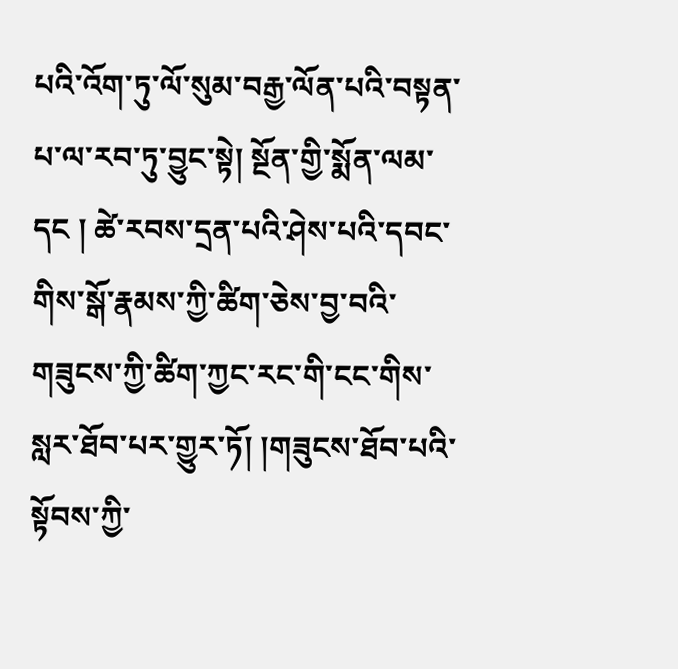པའི་འོག་ཏུ་ལོ་སུམ་བརྒྱ་ལོན་པའི་བསྟན་པ་ལ་རབ་ཏུ་བྱུང་སྟེ། སྔོན་གྱི་སྨོན་ལམ་དང ། ཚེ་རབས་དྲན་པའི་ཤེས་པའི་དབང་གིས་སྒོ་རྣམས་ཀྱི་ཚིག་ཅེས་བྱ་བའི་གཟུངས་ཀྱི་ཚིག་ཀྱང་རང་གི་ངང་གིས་སླར་ཐོབ་པར་གྱུར་ཏོ། །གཟུངས་ཐོབ་པའི་སྟོབས་ཀྱི་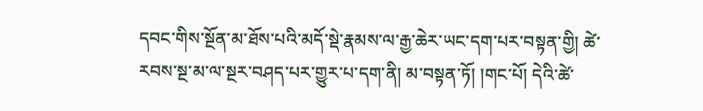དབང་གིས་སྔོན་མ་ཐོས་པའི་མདོ་སྡེ་རྣམས་ལ་རྒྱ་ཆེར་ཡང་དག་པར་བསྟན་གྱི། ཚེ་རབས་སྔ་མ་ལ་སྔར་བཤད་པར་གྱུར་པ་དག་ནི། མ་བསྟན་ཏོ། །གང་པོ། དེའི་ཚེ་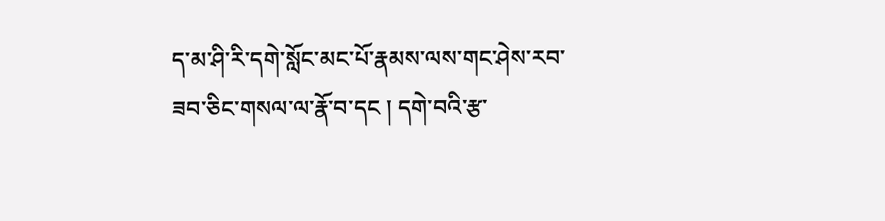ད་མ་ཤི་རི་དགེ་སློང་མང་པོ་རྣམས་ལས་གང་ཤེས་རབ་ཟབ་ཅིང་གསལ་ལ་རྣོ་བ་དང ། དགེ་བའི་རྩ་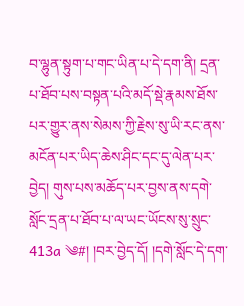བ་ལྷུན་སྟུག་པ་གང་ཡིན་པ་དེ་དག་ནི། དྲན་པ་ཐོབ་པས་བསྟན་པའི་མདོ་སྡེ་རྣམས་ཐོས་པར་གྱུར་ནས་སེམས་ཀྱི་རྗེས་སུ་ཡི་རང་ནས་མངོན་པར་ཡིད་ཆེས་ཤིང་དང་དུ་ལེན་པར་བྱེད། གུས་པས་མཆོད་པར་བྱས་ནས་དགེ་སློང་དྲན་པ་ཐོབ་པ་ལ་ཡང་ཡོངས་སུ་སྲུང་ 413a ༄#། །བར་བྱེད་དོ། །དགེ་སློང་དེ་དག་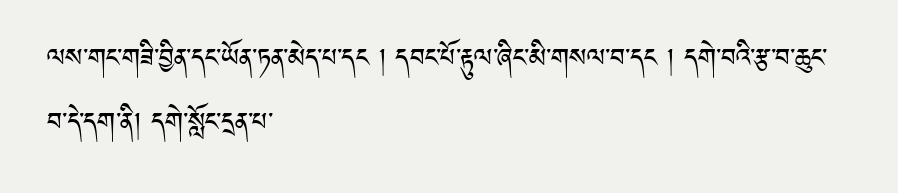ལས་གང་གཟི་བྱིན་དང་ཡོན་ཏན་མེད་པ་དང ། དབང་པོ་རྟུལ་ཞིང་མི་གསལ་བ་དང ། དགེ་བའི་རྩ་བ་ཆུང་བ་དེ་དག་ནི། དགེ་སློང་དྲན་པ་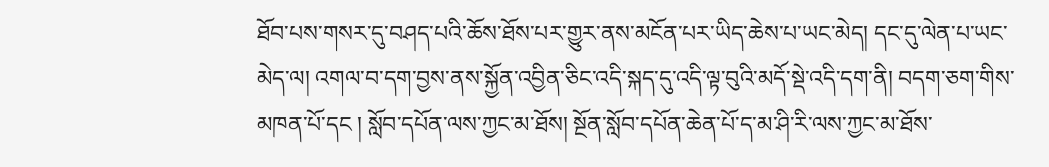ཐོབ་པས་གསར་དུ་བཤད་པའི་ཆོས་ཐོས་པར་གྱུར་ནས་མངོན་པར་ཡིད་ཆེས་པ་ཡང་མེད། དང་དུ་ལེན་པ་ཡང་མེད་ལ། འགལ་བ་དག་བྱས་ནས་སྐྱོན་འབྱིན་ཅིང་འདི་སྐད་དུ་འདི་ལྟ་བུའི་མདོ་སྡེ་འདི་དག་ནི། བདག་ཅག་གིས་མཁན་པོ་དང ། སློབ་དཔོན་ལས་ཀྱང་མ་ཐོས། སྔོན་སློབ་དཔོན་ཆེན་པོ་ད་མ་ཤི་རི་ལས་ཀྱང་མ་ཐོས་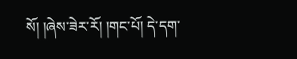སོ། །ཞེས་ཟེར་རོ། །གང་པོ། དེ་དག་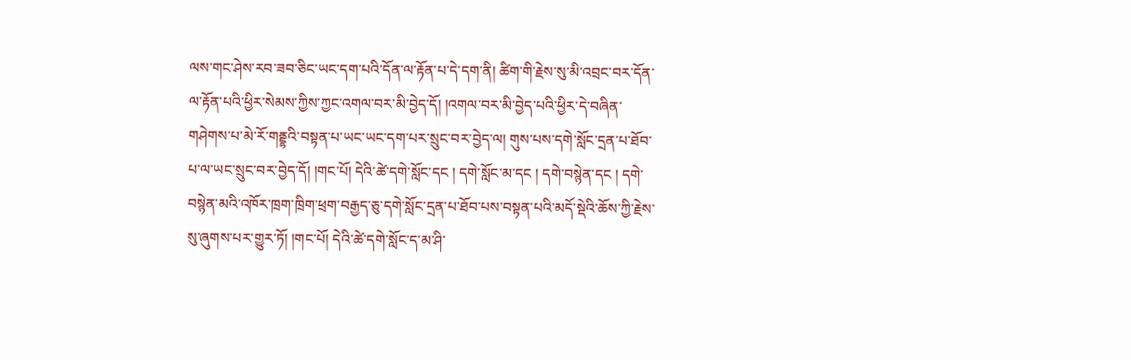ལས་གང་ཤེས་རབ་ཟབ་ཅིང་ཡང་དག་པའི་དོན་ལ་རྟོན་པ་དེ་དག་ནི། ཚིག་གི་རྗེས་སུ་མི་འབྲང་བར་དོན་ལ་རྟོན་པའི་ཕྱིར་སེམས་ཀྱིས་ཀྱང་འགལ་བར་མི་བྱེད་དོ། །འགལ་བར་མི་བྱེད་པའི་ཕྱིར་དེ་བཞིན་གཤེགས་པ་མེ་རོ་གནྡྷའི་བསྟན་པ་ཡང་ཡང་དག་པར་སྲུང་བར་བྱེད་ལ། གུས་པས་དགེ་སློང་དྲན་པ་ཐོབ་པ་ལ་ཡང་སྲུང་བར་བྱེད་དོ། །གང་པོ། དེའི་ཚེ་དགེ་སློང་དང ། དགེ་སློང་མ་དང ། དགེ་བསྙེན་དང ། དགེ་བསྙེན་མའི་འཁོར་ཁྲག་ཁྲིག་ཕྲག་བརྒྱད་ཅུ་དགེ་སློང་དྲན་པ་ཐོབ་པས་བསྟན་པའི་མདོ་སྡེའི་ཆོས་ཀྱི་རྗེས་སུ་ཞུགས་པར་གྱུར་ཏོ། །གང་པོ། དེའི་ཚེ་དགེ་སློང་ད་མ་ཤི་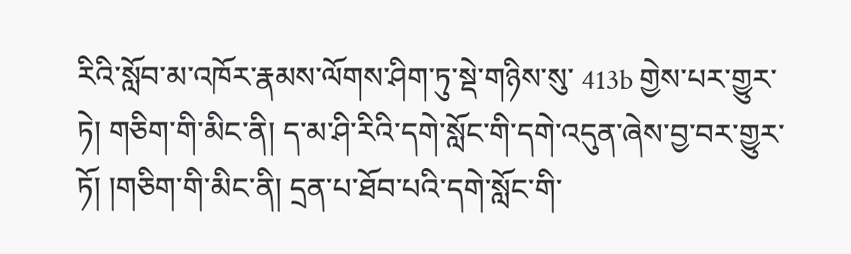རིའི་སློབ་མ་འཁོར་རྣམས་ལོགས་ཤིག་ཏུ་སྡེ་གཉིས་སུ་ 413b གྱེས་པར་གྱུར་ཏེ། གཅིག་གི་མིང་ནི། ད་མ་ཤི་རིའི་དགེ་སློང་གི་དགེ་འདུན་ཞེས་བྱ་བར་གྱུར་ཏོ། །གཅིག་གི་མིང་ནི། དྲན་པ་ཐོབ་པའི་དགེ་སློང་གི་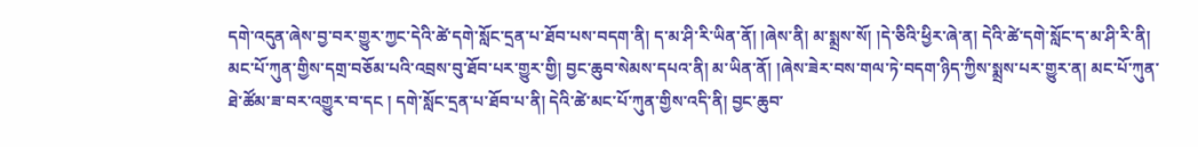དགེ་འདུན་ཞེས་བྱ་བར་གྱུར་ཀྱང་དེའི་ཚེ་དགེ་སློང་དྲན་པ་ཐོབ་པས་བདག་ནི། ད་མ་ཤི་རི་ཡིན་ནོ། །ཞེས་ནི། མ་སྨྲས་སོ། །དེ་ཅིའི་ཕྱིར་ཞེ་ན། དེའི་ཚེ་དགེ་སློང་ད་མ་ཤི་རི་ནི། མང་པོ་ཀུན་གྱིས་དགྲ་བཅོམ་པའི་འབྲས་བུ་ཐོབ་པར་གྱུར་གྱི། བྱང་ཆུབ་སེམས་དཔའ་ནི། མ་ཡིན་ནོ། །ཞེས་ཟེར་བས་གལ་ཏེ་བདག་ཉིད་ཀྱིས་སྨྲས་པར་གྱུར་ན། མང་པོ་ཀུན་ཐེ་ཚོམ་ཟ་བར་འགྱུར་བ་དང ། དགེ་སློང་དྲན་པ་ཐོབ་པ་ནི། དེའི་ཚེ་མང་པོ་ཀུན་གྱིས་འདི་ནི། བྱང་ཆུབ་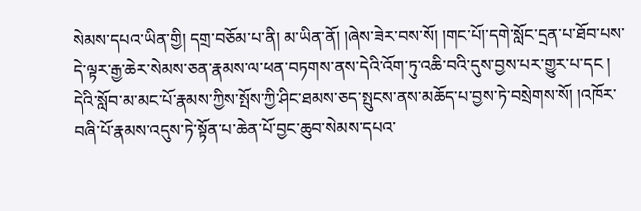སེམས་དཔའ་ཡིན་གྱི། དགྲ་བཅོམ་པ་ནི། མ་ཡིན་ནོ། །ཞེས་ཟེར་བས་སོ། །གང་པོ།་དགེ་སློང་དྲན་པ་ཐོབ་པས་དེ་ལྟར་རྒྱ་ཆེར་སེམས་ཅན་རྣམས་ལ་ཕན་བཏགས་ནས་དེའི་འོག་ཏུ་འཆི་བའི་དུས་བྱས་པར་གྱུར་པ་དང ། དེའི་སློབ་མ་མང་པོ་རྣམས་ཀྱིས་སྤོས་ཀྱི་ཤིང་ཐམས་ཅད་སྤུངས་ནས་མཆོད་པ་བྱས་ཏེ་བསྲེགས་སོ། །འཁོར་བཞི་པོ་རྣམས་འདུས་ཏེ་སྟོན་པ་ཆེན་པོ་བྱང་ཆུབ་སེམས་དཔའ་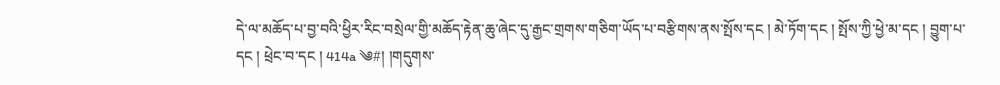དེ་ལ་མཆོད་པ་བྱ་བའི་ཕྱིར་རིང་བསྲེལ་གྱི་མཆོད་རྟེན་ཆུ་ཞེང་དུ་རྒྱང་གྲགས་གཅིག་ཡོད་པ་བརྩིགས་ནས་སྤོས་དང ། མེ་ཏོག་དང ། སྤོས་ཀྱི་ཕྱེ་མ་དང ། བྱུག་པ་དང ། ཕྲེང་བ་དང ། 414a ༄#། །གདུགས་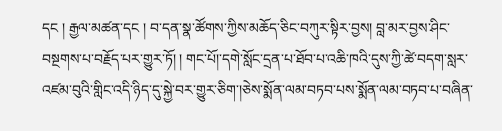དང ། རྒྱལ་མཚན་དང ། བ་དན་སྣ་ཚོགས་ཀྱིས་མཆོད་ཅིང་བཀུར་སྟིར་བྱས། བླ་མར་བྱས་ཤིང་བསྔགས་པ་བརྗོད་པར་གྱུར་ཏོ། ། གང་པོ།་དགེ་སློང་དྲན་པ་ཐོབ་པ་འཆི་ཁའི་དུས་ཀྱི་ཚེ་བདག་སླར་འཛམ་བུའི་གླིང་འདི་ཉིད་དུ་སྐྱེ་བར་གྱུར་ཅིག་།ཅེས་སྨོན་ལམ་བཏབ་པས་སྨོན་ལམ་བཏབ་པ་བཞིན་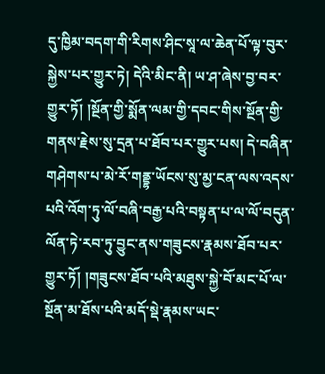དུ་ཁྱིམ་བདག་གི་རིགས་ཤིང་སཱ་ལ་ཆེན་པོ་ལྟ་བུར་སྐྱེས་པར་གྱུར་ཏེ། དེའི་མིང་ནི། ཡ་ཤ་ཞེས་བྱ་བར་གྱུར་ཏོ། །སྔོན་གྱི་སྨོན་ལམ་གྱི་དབང་གིས་སྔོན་གྱི་གནས་རྗེས་སུ་དྲན་པ་ཐོབ་པར་གྱུར་པས། དེ་བཞིན་གཤེགས་པ་མེ་རོ་གནྡྷ་ཡོངས་སུ་མྱ་ངན་ལས་འདས་པའི་འོག་ཏུ་ལོ་བཞི་བརྒྱ་པའི་བསྟན་པ་ལ་ལོ་བདུན་ལོན་ཏེ་རབ་ཏུ་བྱུང་ནས་གཟུངས་རྣམས་ཐོབ་པར་གྱུར་ཏོ། །གཟུངས་ཐོབ་པའི་མཐུས་སྐྱེ་བོ་མང་པོ་ལ་སྔོན་མ་ཐོས་པའི་མདོ་སྡེ་རྣམས་ཡང་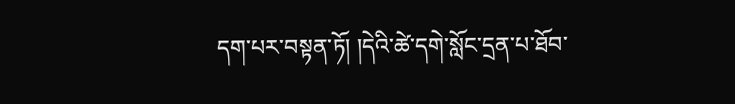དག་པར་བསྟན་ཏོ། །དེའི་ཚེ་དགེ་སློང་དྲན་པ་ཐོབ་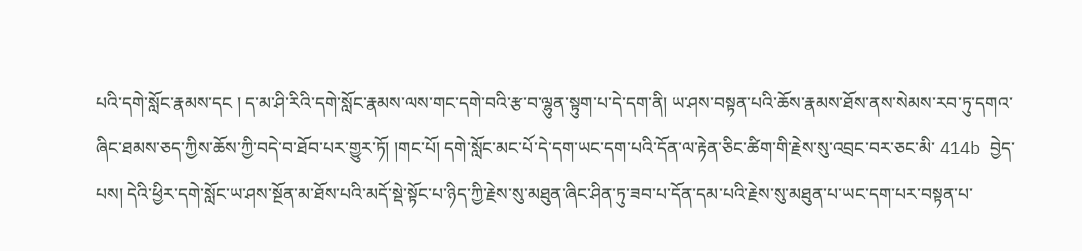པའི་དགེ་སློང་རྣམས་དང ། ད་མ་ཤི་རིའི་དགེ་སློང་རྣམས་ལས་གང་དགེ་བའི་རྩ་བ་ལྷུན་སྟུག་པ་དེ་དག་ནི། ཡ་ཤས་བསྟན་པའི་ཆོས་རྣམས་ཐོས་ནས་སེམས་རབ་ཏུ་དགའ་ཞིང་ཐམས་ཅད་ཀྱིས་ཆོས་ཀྱི་བདེ་བ་ཐོབ་པར་གྱུར་ཏོ། །གང་པོ། དགེ་སློང་མང་པོ་དེ་དག་ཡང་དག་པའི་དོན་ལ་རྟེན་ཅིང་ཚིག་གི་རྗེས་སུ་འབྲང་བར་ཅང་མི་ 414b བྱེད་པས། དེའི་ཕྱིར་དགེ་སློང་ཡ་ཤས་སྔོན་མ་ཐོས་པའི་མདོ་སྡེ་སྟོང་པ་ཉིད་ཀྱི་རྗེས་སུ་མཐུན་ཞིང་ཤིན་ཏུ་ཟབ་པ་དོན་དམ་པའི་རྗེས་སུ་མཐུན་པ་ཡང་དག་པར་བསྟན་པ་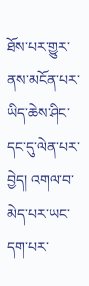ཐོས་པར་གྱུར་ནས་མངོན་པར་ཡིད་ཆེས་ཤིང་དང་དུ་ལེན་པར་བྱེད། འགལ་བ་མེད་པར་ཡང་དག་པར་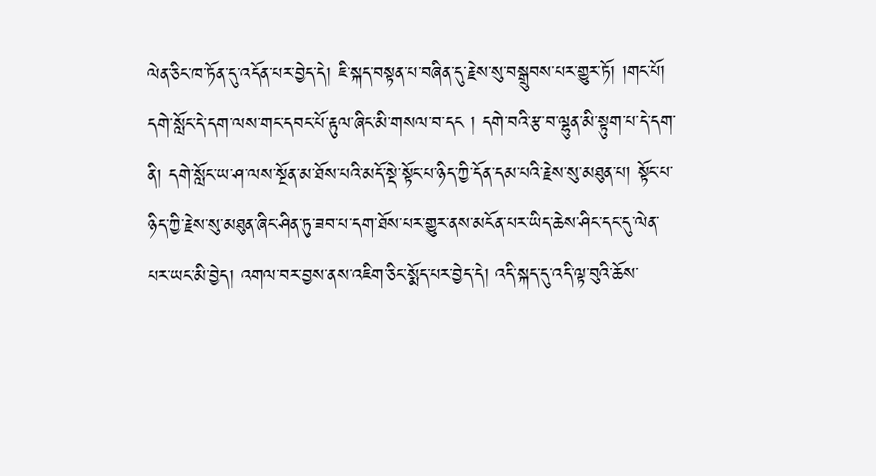ལེན་ཅིང་ཁ་ཏོན་དུ་འདོན་པར་བྱེད་དེ། ཇི་སྐད་བསྟན་པ་བཞིན་དུ་རྗེས་སུ་བསྒྲུབས་པར་གྱུར་ཏོ། །གང་པོ། དགེ་སློང་དེ་དག་ལས་གང་དབང་པོ་རྟུལ་ཞིང་མི་གསལ་བ་དང ། དགེ་བའི་རྩ་བ་ལྷུན་མི་སྟུག་པ་དེ་དག་ནི། དགེ་སློང་ཡ་ཤ་ལས་སྔོན་མ་ཐོས་པའི་མདོ་སྡེ་སྟོང་པ་ཉིད་ཀྱི་དོན་དམ་པའི་རྗེས་སུ་མཐུན་པ། སྟོང་པ་ཉིད་ཀྱི་རྗེས་སུ་མཐུན་ཞིང་ཤིན་ཏུ་ཟབ་པ་དག་ཐོས་པར་གྱུར་ནས་མངོན་པར་ཡིད་ཆེས་ཤིང་དང་དུ་ལེན་པར་ཡང་མི་བྱེད། འགལ་བར་བྱས་ནས་འཇིག་ཅིང་སྨོད་པར་བྱེད་དེ། འདི་སྐད་དུ་འདི་ལྟ་བུའི་ཆོས་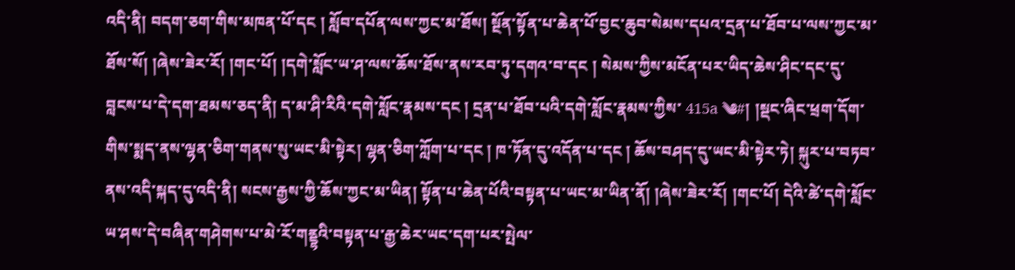འདི་ནི། བདག་ཅག་གིས་མཁན་པོ་དང ། སློབ་དཔོན་ལས་ཀྱང་མ་ཐོས། སྔོན་སྟོན་པ་ཆེན་པོ་བྱང་ཆུབ་སེམས་དཔའ་དྲན་པ་ཐོབ་པ་ལས་ཀྱང་མ་ཐོས་སོ། །ཞེས་ཟེར་རོ། །གང་པོ། །དགེ་སློང་ཡ་ཤ་ལས་ཆོས་ཐོས་ནས་རབ་ཏུ་དགའ་བ་དང ། སེམས་ཀྱིས་མངོན་པར་ཡིད་ཆེས་ཤིང་དང་དུ་བླངས་པ་དེ་དག་ཐམས་ཅད་ནི། ད་མ་ཤི་རིའི་དགེ་སློང་རྣམས་དང ། དྲན་པ་ཐོབ་པའི་དགེ་སློང་རྣམས་ཀྱིས་ 415a ༄#། །སྡང་ཞིང་ཕྲག་དོག་གིས་སྨད་ནས་ལྷན་ཅིག་གནས་སུ་ཡང་མི་སྟེར། ལྷན་ཅིག་ཀློག་པ་དང ། ཁ་ཏོན་དུ་འདོན་པ་དང ། ཆོས་བཤད་དུ་ཡང་མི་སྟེར་ཏེ། སྐུར་པ་བཏབ་ནས་འདི་སྐད་དུ་འདི་ནི། སངས་རྒྱས་ཀྱི་ཆོས་ཀྱང་མ་ཡིན། སྟོན་པ་ཆེན་པོའི་བསྟན་པ་ཡང་མ་ཡིན་ནོ། །ཞེས་ཟེར་རོ། །གང་པོ། དེའི་ཚེ་དགེ་སློང་ཡ་ཤས་དེ་བཞིན་གཤེགས་པ་མེ་རོ་གནྡྷའི་བསྟན་པ་རྒྱ་ཆེར་ཡང་དག་པར་སྤེལ་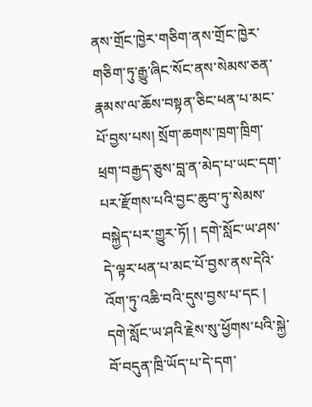ནས་གྲོང་ཁྱེར་གཅིག་ནས་གྲོང་ཁྱེར་གཅིག་ཏུ་རྒྱུ་ཞིང་སོང་ནས་སེམས་ཅན་རྣམས་ལ་ཆོས་བསྟན་ཅིང་ཕན་པ་མང་པོ་བྱས་པས། སྲོག་ཆགས་ཁྲག་ཁྲིག་ཕྲག་བརྒྱད་ཅུས་བླ་ན་མེད་པ་ཡང་དག་པར་རྫོགས་པའི་བྱང་ཆུབ་ཏུ་སེམས་བསྐྱེད་པར་གྱུར་ཏོ། ། དགེ་སློང་ཡ་ཤས་དེ་ལྟར་ཕན་པ་མང་པོ་བྱས་ནས་དེའི་འོག་ཏུ་འཆི་བའི་དུས་བྱས་པ་དང ། དགེ་སློང་ཡ་ཤའི་རྗེས་སུ་ཕྱོགས་པའི་སྐྱེ་བོ་བདུན་ཁྲི་ཡོད་པ་དེ་དག་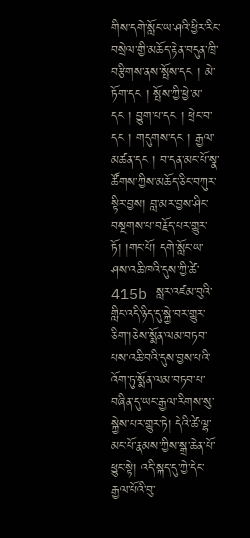གིས་དགེ་སློང་ཡ་ཤའི་ཕྱིར་རིང་བསྲེལ་གྱི་མཆོད་རྟེན་བདུན་ཁྲི་བརྩིགས་ནས་སྤོས་དང ། མེ་ཏོག་དང ། སྤོས་ཀྱི་ཕྱེ་མ་དང ། བྱུག་པ་དང ། ཕྲེང་བ་དང ། གདུགས་དང ། རྒྱལ་མཚན་དང ། བ་དན་མང་པོ་སྣ་ཚོགས་ཀྱིས་མཆོད་ཅིང་བཀུར་སྟིར་བྱས། བླ་མར་བྱས་ཤིང་བསྔགས་པ་བརྗོད་པར་གྱུར་ཏོ། །གང་པོ། དགེ་སློང་ཡ་ཤས་འཆི་ཁའི་དུས་ཀྱི་ཚེ་ 415b སླར་འཛམ་བུའི་གླིང་འདི་ཉིད་དུ་སྐྱེ་བར་གྱུར་ཅིག་།ཅེས་སྨོན་ལམ་བཏབ་པས་འཆི་བའི་དུས་བྱས་པའི་འོག་ཏུ་སྨོན་ལམ་བཏབ་པ་བཞིན་དུ་ཡང་རྒྱལ་རིགས་སུ་སྐྱེས་པར་གྱུར་ཏེ། དེའི་ཚེ་ལྷ་མང་པོ་རྣམས་ཀྱིས་སྒྲ་ཆེན་པོ་ཕྱུང་སྟེ། འདི་སྐད་དུ་ཀྱེ་དེང་རྒྱལ་པོའི་བུ་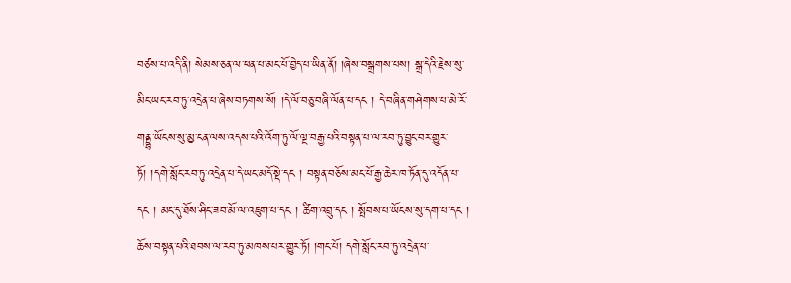བཙས་པ་འདི་ནི། སེམས་ཅན་ལ་ཕན་པ་མང་པོ་བྱེད་པ་ཡིན་ནོ། །ཞེས་བསྒྲགས་པས། སྒྲ་དེའི་རྗེས་སུ་མིང་ཡང་རབ་ཏུ་འདྲེན་པ་ཞེས་བཏགས་སོ། །དེ་ལོ་བཅུ་བཞི་ལོན་པ་དང ། དེ་བཞིན་གཤེགས་པ་མེ་རོ་གནྡྷ་ཡོངས་སུ་མྱ་ངན་ལས་འདས་པའི་འོག་ཏུ་ལོ་ལྔ་བརྒྱ་པའི་བསྟན་པ་ལ་རབ་ཏུ་བྱུང་བར་གྱུར་ཏོ། །དགེ་སློང་རབ་ཏུ་འདྲེན་པ་དེ་ཡང་མདོ་སྡེ་དང ། བསྟན་བཅོས་མང་པོ་རྒྱ་ཆེར་ཁ་ཏོན་དུ་འདོན་པ་དང ། མང་དུ་ཐོས་ཤིང་ཟབ་མོ་ལ་འཇུག་པ་དང ། ཚིག་འབྲུ་དང ། སྤོབས་པ་ཡོངས་སུ་དག་པ་དང ། ཆོས་བསྟན་པའི་ཐབས་ལ་རབ་ཏུ་མཁས་པར་གྱུར་ཏོ། །གང་པོ། དགེ་སློང་རབ་ཏུ་འདྲེན་པ་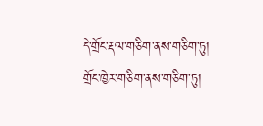དེ་གྲོང་རྡལ་གཅིག་ནས་གཅིག་ཏུ། གྲོང་ཁྱེར་གཅིག་ནས་གཅིག་ཏུ།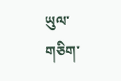ཡུལ་གཅིག་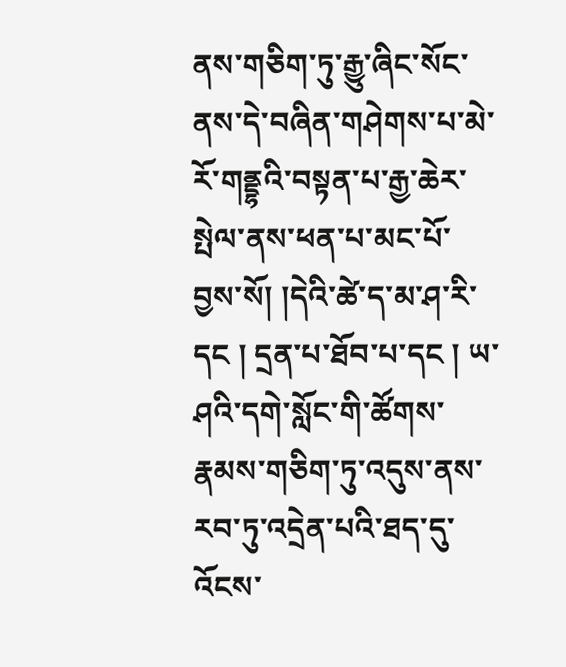ནས་གཅིག་ཏུ་རྒྱུ་ཞིང་སོང་ནས་དེ་བཞིན་གཤེགས་པ་མེ་རོ་གནྡྷའི་བསྟན་པ་རྒྱ་ཆེར་སྤེལ་ནས་ཕན་པ་མང་པོ་བྱས་སོ། །དེའི་ཚེ་ད་མ་ཤ་རི་དང ། དྲན་པ་ཐོབ་པ་དང ། ཡ་ཤའི་དགེ་སློང་གི་ཚོགས་རྣམས་གཅིག་ཏུ་འདུས་ནས་རབ་ཏུ་འདྲེན་པའི་ཐད་དུ་འོངས་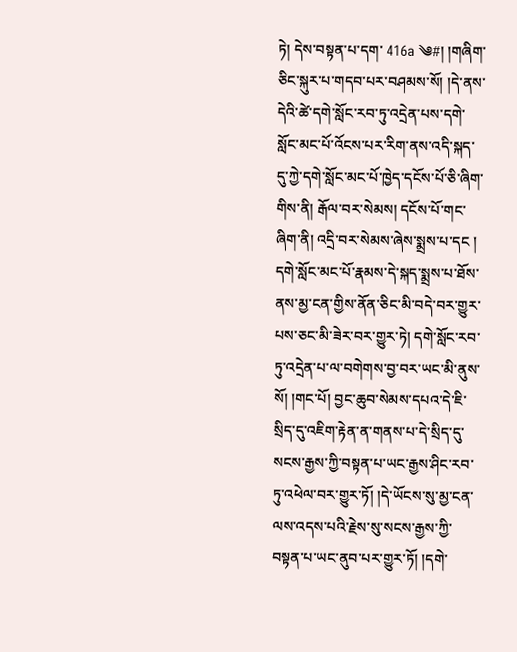ཏེ། དེས་བསྟན་པ་དག་ 416a ༄#། །གཞིག་ཅིང་སྐུར་པ་གདབ་པར་བཤམས་སོ། །དེ་ནས་དེའི་ཚེ་དགེ་སློང་རབ་ཏུ་འདྲེན་པས་དགེ་སློང་མང་པོ་འོངས་པར་རིག་ནས་འདི་སྐད་དུ་ཀྱེ་དགེ་སློང་མང་པོ་ཁྱེད་དངོས་པོ་ཅི་ཞིག་གིས་ནི། རྒོལ་བར་སེམས། དངོས་པོ་གང་ཞིག་ནི། འདྲི་བར་སེམས་ཞེས་སྨྲས་པ་དང ། དགེ་སློང་མང་པོ་རྣམས་དེ་སྐད་སྨྲས་པ་ཐོས་ནས་མྱ་ངན་གྱིས་ནོན་ཅིང་མི་བདེ་བར་གྱུར་པས་ཅང་མི་ཟེར་བར་གྱུར་ཏེ། དགེ་སློང་རབ་ཏུ་འདྲེན་པ་ལ་བགེགས་བྱ་བར་ཡང་མི་ནུས་སོ། །གང་པོ། བྱང་ཆུབ་སེམས་དཔའ་དེ་ཇི་སྲིད་དུ་འཇིག་རྟེན་ན་གནས་པ་དེ་སྲིད་དུ་སངས་རྒྱས་ཀྱི་བསྟན་པ་ཡང་རྒྱས་ཤིང་རབ་ཏུ་འཕེལ་བར་གྱུར་ཏོ། །དེ་ཡོངས་སུ་མྱ་ངན་ལས་འདས་པའི་རྗེས་སུ་སངས་རྒྱས་ཀྱི་བསྟན་པ་ཡང་ནུབ་པར་གྱུར་ཏོ། །དགེ་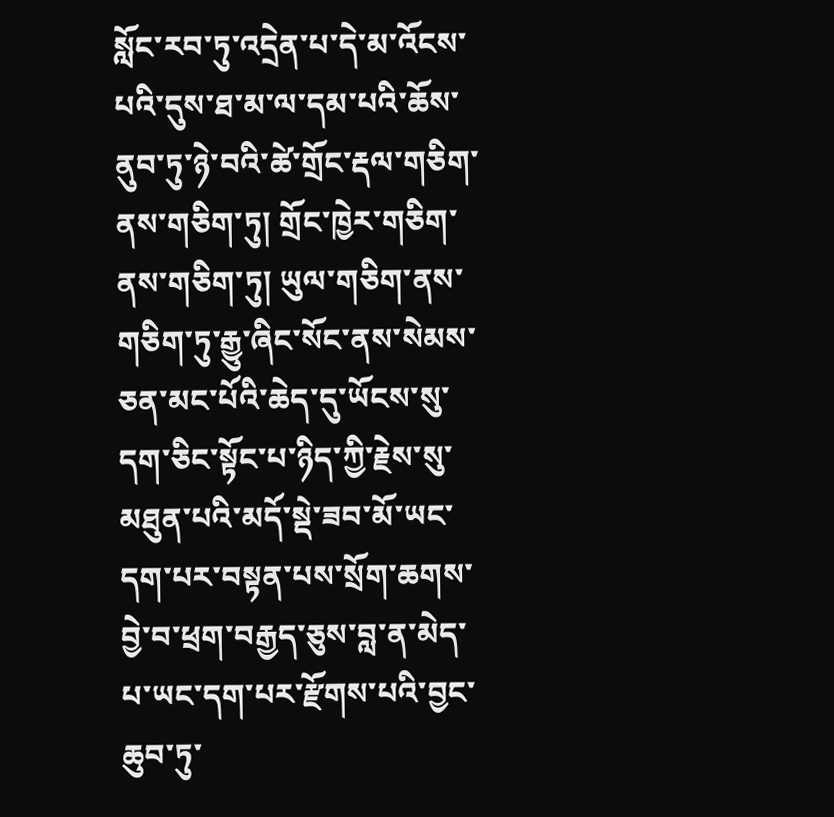སློང་རབ་ཏུ་འདྲེན་པ་དེ་མ་འོངས་པའི་དུས་ཐ་མ་ལ་དམ་པའི་ཆོས་ནུབ་ཏུ་ཉེ་བའི་ཚེ་གྲོང་རྡལ་གཅིག་ནས་གཅིག་ཏུ། གྲོང་ཁྱེར་གཅིག་ནས་གཅིག་ཏུ། ཡུལ་གཅིག་ནས་གཅིག་ཏུ་རྒྱུ་ཞིང་སོང་ནས་སེམས་ཅན་མང་པོའི་ཆེད་དུ་ཡོངས་སུ་དག་ཅིང་སྟོང་པ་ཉིད་ཀྱི་རྗེས་སུ་མཐུན་པའི་མདོ་སྡེ་ཟབ་མོ་ཡང་དག་པར་བསྟན་པས་སྲོག་ཆགས་བྱེ་བ་ཕྲག་བརྒྱད་ཅུས་བླ་ན་མེད་པ་ཡང་དག་པར་རྫོགས་པའི་བྱང་ཆུབ་ཏུ་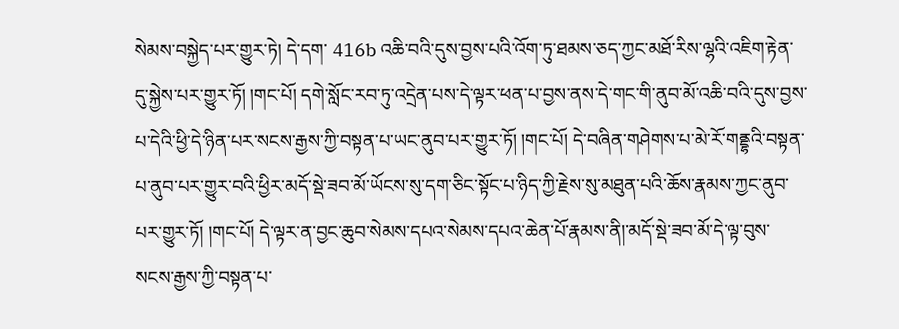སེམས་བསྐྱེད་པར་གྱུར་ཏེ། དེ་དག་ 416b འཆི་བའི་དུས་བྱས་པའི་འོག་ཏུ་ཐམས་ཅད་ཀྱང་མཐོ་རིས་ལྷའི་འཇིག་རྟེན་དུ་སྐྱེས་པར་གྱུར་ཏོ། །གང་པོ། དགེ་སློང་རབ་ཏུ་འདྲེན་པས་དེ་ལྟར་ཕན་པ་བྱས་ནས་དེ་གང་གི་ནུབ་མོ་འཆི་བའི་དུས་བྱས་པ་དེའི་ཕྱི་དེ་ཉིན་པར་སངས་རྒྱས་ཀྱི་བསྟན་པ་ཡང་ནུབ་པར་གྱུར་ཏོ། །གང་པོ། དེ་བཞིན་གཤེགས་པ་མེ་རོ་གནྡྷའི་བསྟན་པ་ནུབ་པར་གྱུར་བའི་ཕྱིར་མདོ་སྡེ་ཟབ་མོ་ཡོངས་སུ་དག་ཅིང་སྟོང་པ་ཉིད་ཀྱི་རྗེས་སུ་མཐུན་པའི་ཆོས་རྣམས་ཀྱང་ནུབ་པར་གྱུར་ཏོ། །གང་པོ། དེ་ལྟར་ན་བྱང་ཆུབ་སེམས་དཔའ་སེམས་དཔའ་ཆེན་པོ་རྣམས་ནི།་མདོ་སྡེ་ཟབ་མོ་དེ་ལྟ་བུས་སངས་རྒྱས་ཀྱི་བསྟན་པ་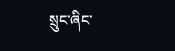སྲུང་ཞིང་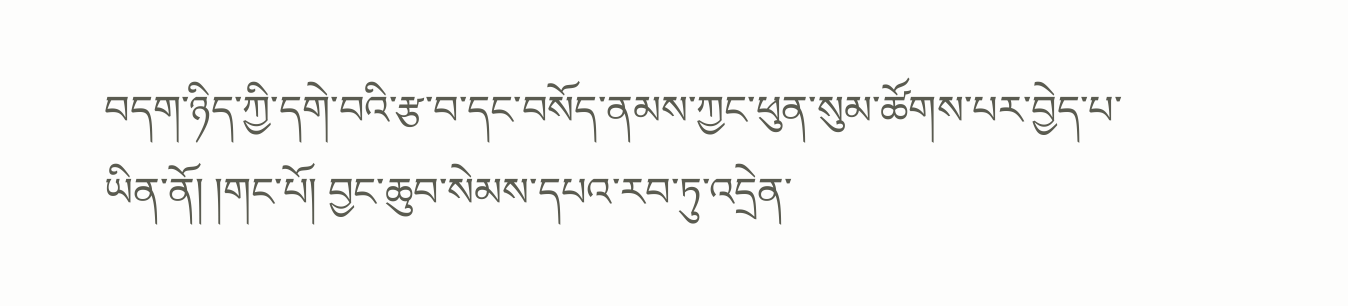བདག་ཉིད་ཀྱི་དགེ་བའི་རྩ་བ་དང་བསོད་ནམས་ཀྱང་ཕུན་སུམ་ཚོགས་པར་བྱེད་པ་ཡིན་ནོ། །གང་པོ། བྱང་ཆུབ་སེམས་དཔའ་རབ་ཏུ་འདྲེན་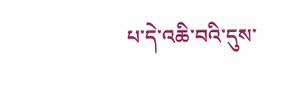པ་དེ་འཆི་བའི་དུས་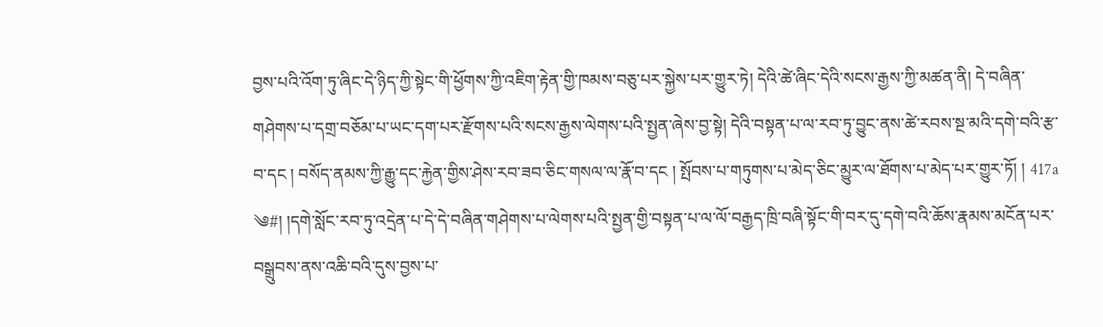བྱས་པའི་འོག་ཏུ་ཞིང་དེ་ཉིད་ཀྱི་སྟེང་གི་ཕྱོགས་ཀྱི་འཇིག་རྟེན་གྱི་ཁམས་བཅུ་པར་སྐྱེས་པར་གྱུར་ཏེ། དེའི་ཚེ་ཞིང་དེའི་སངས་རྒྱས་ཀྱི་མཚན་ནི། དེ་བཞིན་གཤེགས་པ་དགྲ་བཅོམ་པ་ཡང་དག་པར་རྫོགས་པའི་སངས་རྒྱས་ལེགས་པའི་སྤྱན་ཞེས་བྱ་སྟེ། དེའི་བསྟན་པ་ལ་རབ་ཏུ་བྱུང་ནས་ཚེ་རབས་སྔ་མའི་དགེ་བའི་རྩ་བ་དང ། བསོད་ནམས་ཀྱི་རྒྱུ་དང་རྐྱེན་གྱིས་ཤེས་རབ་ཟབ་ཅིང་གསལ་ལ་རྣོ་བ་དང ། སྤོབས་པ་གཏུགས་པ་མེད་ཅིང་མྱུར་ལ་ཐོགས་པ་མེད་པར་གྱུར་ཏོ། ། 417a ༄#། །དགེ་སློང་རབ་ཏུ་འདྲེན་པ་དེ་དེ་བཞིན་གཤེགས་པ་ལེགས་པའི་སྤྱན་གྱི་བསྟན་པ་ལ་ལོ་བརྒྱད་ཁྲི་བཞི་སྟོང་གི་བར་དུ་དགེ་བའི་ཆོས་རྣམས་མངོན་པར་བསྒྲུབས་ནས་འཆི་བའི་དུས་བྱས་པ་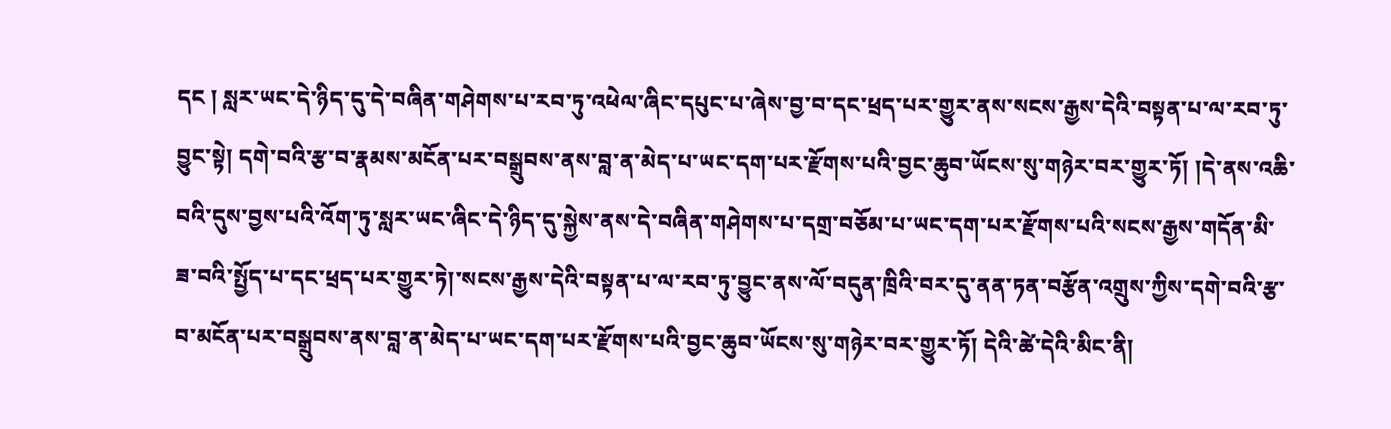དང ། སླར་ཡང་དེ་ཉིད་དུ་དེ་བཞིན་གཤེགས་པ་རབ་ཏུ་འཕེལ་ཞིང་དཔུང་པ་ཞེས་བྱ་བ་དང་ཕྲད་པར་གྱུར་ནས་སངས་རྒྱས་དེའི་བསྟན་པ་ལ་རབ་ཏུ་བྱུང་སྟེ། དགེ་བའི་རྩ་བ་རྣམས་མངོན་པར་བསྒྲུབས་ནས་བླ་ན་མེད་པ་ཡང་དག་པར་རྫོགས་པའི་བྱང་ཆུབ་ཡོངས་སུ་གཉེར་བར་གྱུར་ཏོ། །དེ་ནས་འཆི་བའི་དུས་བྱས་པའི་འོག་ཏུ་སླར་ཡང་ཞིང་དེ་ཉིད་དུ་སྐྱེས་ནས་དེ་བཞིན་གཤེགས་པ་དགྲ་བཅོམ་པ་ཡང་དག་པར་རྫོགས་པའི་སངས་རྒྱས་གདོན་མི་ཟ་བའི་སྤྱོད་པ་དང་ཕྲད་པར་གྱུར་ཏེ།་སངས་རྒྱས་དེའི་བསྟན་པ་ལ་རབ་ཏུ་བྱུང་ནས་ལོ་བདུན་ཁྲིའི་བར་དུ་ནན་ཏན་བརྩོན་འགྲུས་ཀྱིས་དགེ་བའི་རྩ་བ་མངོན་པར་བསྒྲུབས་ནས་བླ་ན་མེད་པ་ཡང་དག་པར་རྫོགས་པའི་བྱང་ཆུབ་ཡོངས་སུ་གཉེར་བར་གྱུར་ཏོ། དེའི་ཚེ་དེའི་མིང་ནི།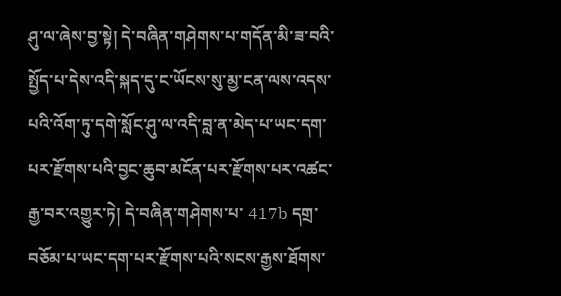ཤུ་ལ་ཞེས་བྱ་སྟེ། དེ་བཞིན་གཤེགས་པ་གདོན་མི་ཟ་བའི་སྤྱོད་པ་དེས་འདི་སྐད་དུ་ང་ཡོངས་སུ་མྱ་ངན་ལས་འདས་པའི་འོག་ཏུ་དགེ་སློང་ཤུ་ལ་འདི་བླ་ན་མེད་པ་ཡང་དག་པར་རྫོགས་པའི་བྱང་ཆུབ་མངོན་པར་རྫོགས་པར་འཚང་རྒྱ་བར་འགྱུར་ཏེ། དེ་བཞིན་གཤེགས་པ་ 417b དགྲ་བཅོམ་པ་ཡང་དག་པར་རྫོགས་པའི་སངས་རྒྱས་ཐོགས་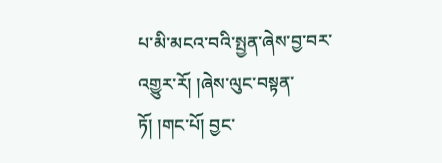པ་མི་མངའ་བའི་སྤྱན་ཞེས་བྱ་བར་འགྱུར་རོ། །ཞེས་ལུང་བསྟན་ཏོ། །གང་པོ། བྱང་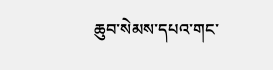ཆུབ་སེམས་དཔའ་གང་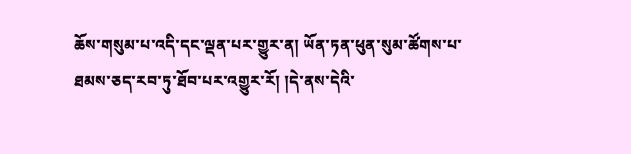ཆོས་གསུམ་པ་འདི་དང་ལྡན་པར་གྱུར་ན། ཡོན་ཏན་ཕུན་སུམ་ཚོགས་པ་ཐམས་ཅད་རབ་ཏུ་ཐོབ་པར་འགྱུར་རོ། །དེ་ནས་དེའི་